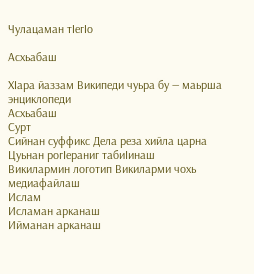Чулацаман тӀегӀо

Асхьабаш

ХӀара йаззам Википеди чуьра бу — маьрша энциклопеди
Асхьабаш
Сурт
Сийнан суффикс Дела реза хийла царна
Цуьнан рогӀераниг табиӀинаш
Викилармин логотип Викиларми чохь медиафайлаш
Ислам
Исламан арканаш
Ийманан арканаш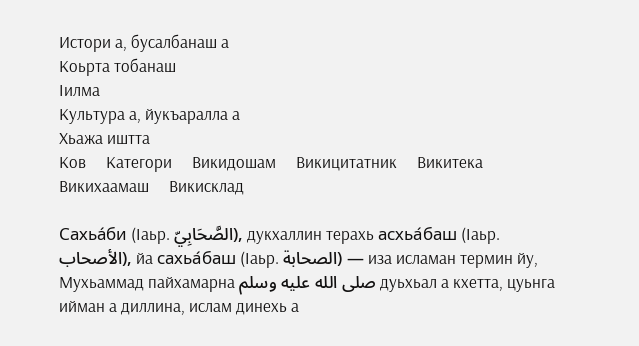Истори а, бусалбанаш а
Коьрта тобанаш
Ӏилма
Культура а, йукъаралла а
Хьажа иштта
Ков     Категори     Викидошам     Викицитатник     Викитека     Викихаамаш     Викисклад

Сахьа́би (Ӏаьр. الصَّحَابِيّ), дукхаллин терахь асхьа́баш (Ӏаьр. الأصحاب), йа сахьа́баш (Ӏаьр. الصحابة) — иза исламан термин йу, Мухьаммад пайхамарна صلى الله عليه وسلم дуьхьал а кхетта, цуьнга ийман а диллина, ислам динехь а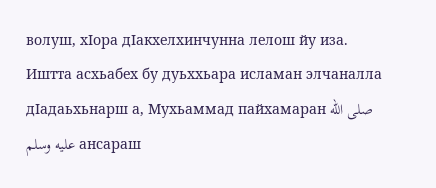волуш, хӀора дӀакхелхинчунна лелош йу иза. Иштта асхьабех бу дуьххьара исламан элчаналла дӀадаьхьнарш а, Мухьаммад пайхамаран صلى الله عليه وسلم ансараш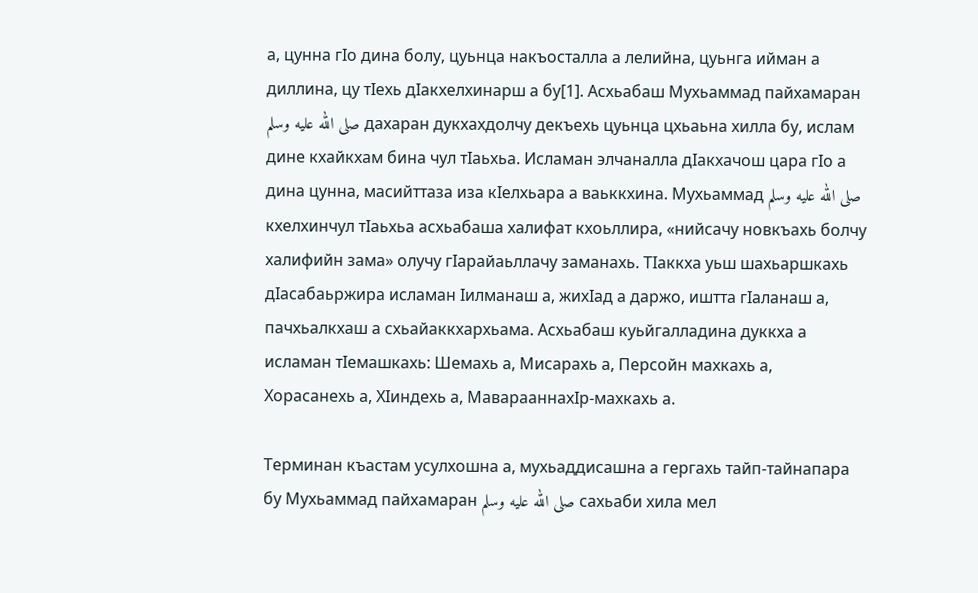а, цунна гӀо дина болу, цуьнца накъосталла а лелийна, цуьнга ийман а диллина, цу тӀехь дӀакхелхинарш а бу[1]. Асхьабаш Мухьаммад пайхамаран صلى الله عليه وسلم дахаран дукхахдолчу декъехь цуьнца цхьаьна хилла бу, ислам дине кхайкхам бина чул тӀаьхьа. Исламан элчаналла дӀакхачош цара гӀо а дина цунна, масийттаза иза кӀелхьара а ваьккхина. Мухьаммад صلى الله عليه وسلم кхелхинчул тӀаьхьа асхьабаша халифат кхоьллира, «нийсачу новкъахь болчу халифийн зама» олучу гӀарайаьллачу заманахь. ТӀаккха уьш шахьаршкахь дӀасабаьржира исламан Ӏилманаш а, жихӀад а даржо, иштта гӀаланаш а, пачхьалкхаш а схьайаккхархьама. Асхьабаш куьйгалладина дуккха а исламан тӀемашкахь: Шемахь а, Мисарахь а, Персойн махкахь а, Хорасанехь а, ХӀиндехь а, МаварааннахӀр-махкахь а.

Терминан къастам усулхошна а, мухьаддисашна а гергахь тайп-тайнапара бу Мухьаммад пайхамаран صلى الله عليه وسلم сахьаби хила мел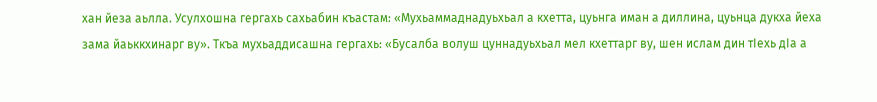хан йеза аьлла. Усулхошна гергахь сахьабин къастам: «Мухьаммаднадуьхьал а кхетта, цуьнга иман а диллина, цуьнца дукха йеха зама йаьккхинарг ву». Ткъа мухьаддисашна гергахь: «Бусалба волуш цуннадуьхьал мел кхеттарг ву, шен ислам дин тӀехь дӀа а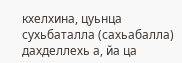кхелхина, цуьнца сухьбаталла (сахьабалла) дахделлехь а, йа ца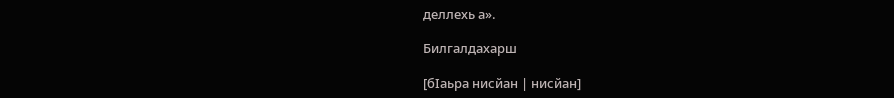деллехь а».

Билгалдахарш

[бӀаьра нисйан | нисйан]